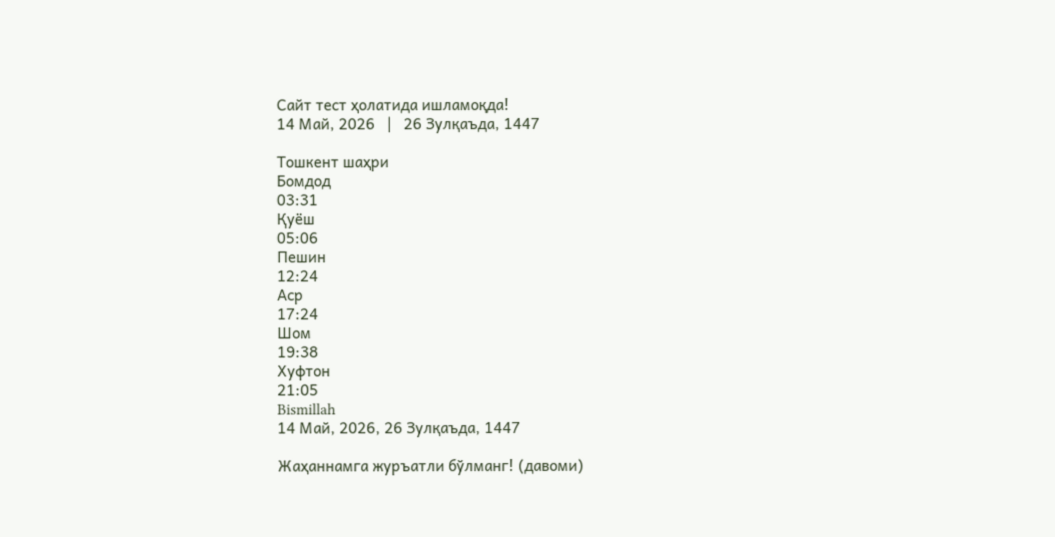Сайт тест ҳолатида ишламоқда!
14 Май, 2026   |   26 Зулқаъда, 1447

Тошкент шаҳри
Бомдод
03:31
Қуёш
05:06
Пешин
12:24
Аср
17:24
Шом
19:38
Хуфтон
21:05
Bismillah
14 Май, 2026, 26 Зулқаъда, 1447

Жаҳаннамга журъатли бўлманг! (давоми)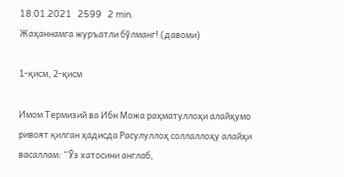18.01.2021   2599   2 min.
Жаҳаннамга журъатли бўлманг! (давоми)

1-қисм, 2-қисм

Имом Термизий ва Ибн Можа раҳматуллоҳи алайҳумо ривоят қилган ҳадисда Расулуллоҳ соллаллоҳу алайҳи васаллам: “Ўз хатосини англаб,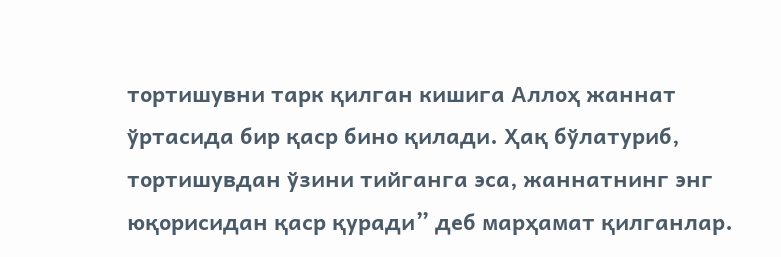тортишувни тарк қилган кишига Аллоҳ жаннат ўртасида бир қаср бино қилади. Ҳақ бўлатуриб, тортишувдан ўзини тийганга эса, жаннатнинг энг юқорисидан қаср қуради” деб марҳамат қилганлар.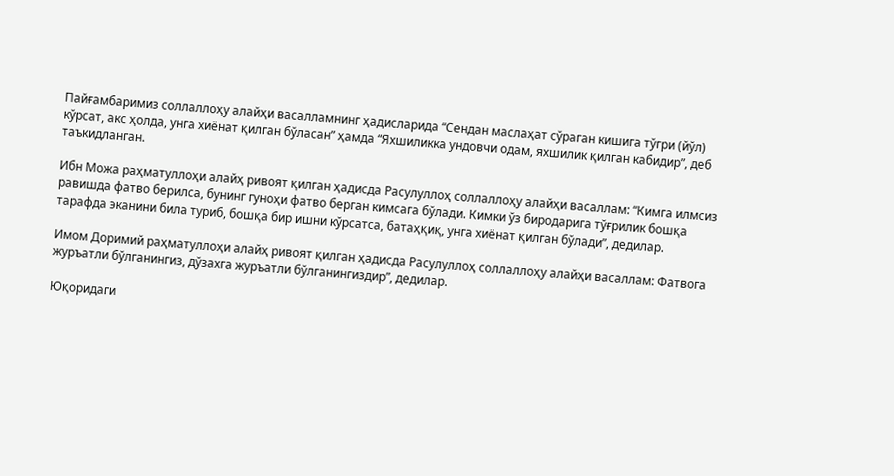Пайғамбаримиз соллаллоҳу алайҳи васалламнинг ҳадисларида “Сендан маслаҳат сўраган кишига тўгри (йўл) кўрсат, акс ҳолда, унга хиёнат қилган бўласан” ҳамда “Яхшиликка ундовчи одам, яхшилик қилган кабидир”, деб таъкидланган.

Ибн Можа раҳматуллоҳи алайҳ ривоят қилган ҳадисда Расулуллоҳ соллаллоҳу алайҳи васаллам: “Кимга илмсиз равишда фатво берилса, бунинг гуноҳи фатво берган кимсага бўлади. Кимки ўз биродарига тўғрилик бошқа тарафда эканини била туриб, бошқа бир ишни кўрсатса, батаҳқиқ, унга хиёнат қилган бўлади”, дедилар.

Имом Доримий раҳматуллоҳи алайҳ ривоят қилган ҳадисда Расулуллоҳ соллаллоҳу алайҳи васаллам: Фатвога журъатли бўлганингиз, дўзахга журъатли бўлганингиздир”, дедилар.

Юқоридаги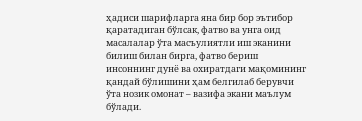ҳадиси шарифларга яна бир бор эътибор қаратадиган бўлсак, фатво ва унга оид масалалар ўта масъулиятли иш эканини билиш билан бирга, фатво бериш инсоннинг дунё ва охиратдаги мақомининг қандай бўлишини ҳам белгилаб берувчи ўта нозик омонат – вазифа экани маълум бўлади.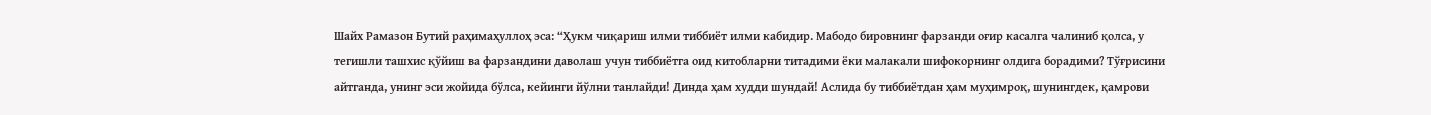Шайх Рамазон Бутий раҳимаҳуллоҳ эса: “Ҳукм чиқариш илми тиббиёт илми кабидир. Мабодо бировнинг фарзанди оғир касалга чалиниб қолса, у тегишли ташхис қўйиш ва фарзандини даволаш учун тиббиётга оид китобларни титадими ёки малакали шифокорнинг олдига борадими? Тўғрисини айтганда, унинг эси жойида бўлса, кейинги йўлни танлайди! Динда ҳам худди шундай! Аслида бу тиббиётдан ҳам муҳимроқ, шунингдек, қамрови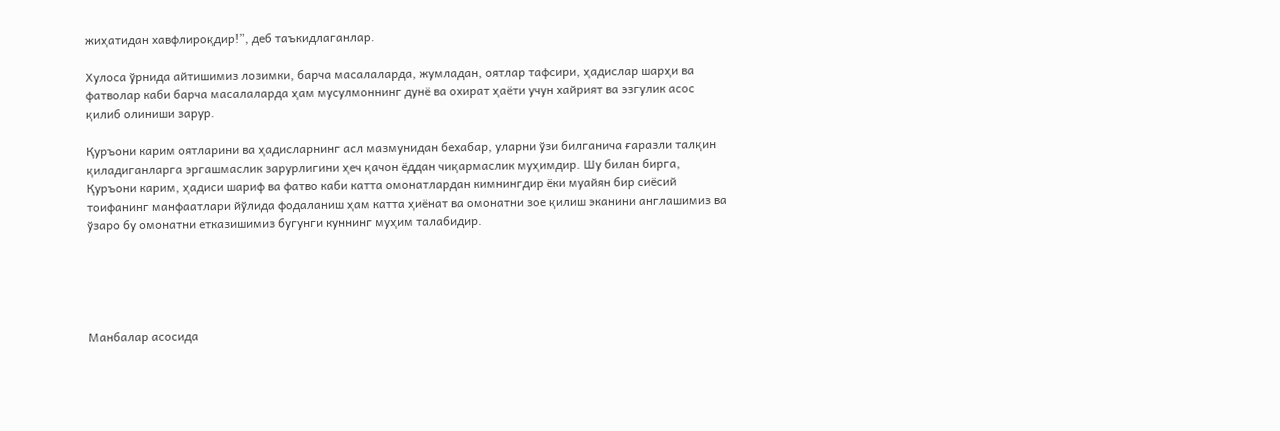жиҳатидан хавфлироқдир!”, деб таъкидлаганлар.

Хулоса ўрнида айтишимиз лозимки, барча масалаларда, жумладан, оятлар тафсири, ҳадислар шарҳи ва фатволар каби барча масалаларда ҳам мусулмоннинг дунё ва охират ҳаёти учун хайрият ва эзгулик асос қилиб олиниши зарур.

Қуръони карим оятларини ва ҳадисларнинг асл мазмунидан бехабар, уларни ўзи билганича ғаразли талқин қиладиганларга эргашмаслик зарурлигини ҳеч қачон ёддан чиқармаслик муҳимдир. Шу билан бирга, Қуръони карим, ҳадиси шариф ва фатво каби катта омонатлардан кимнингдир ёки муайян бир сиёсий тоифанинг манфаатлари йўлида фодаланиш ҳам катта ҳиёнат ва омонатни зое қилиш эканини англашимиз ва ўзаро бу омонатни етказишимиз бугунги куннинг муҳим талабидир.





Манбалар асосида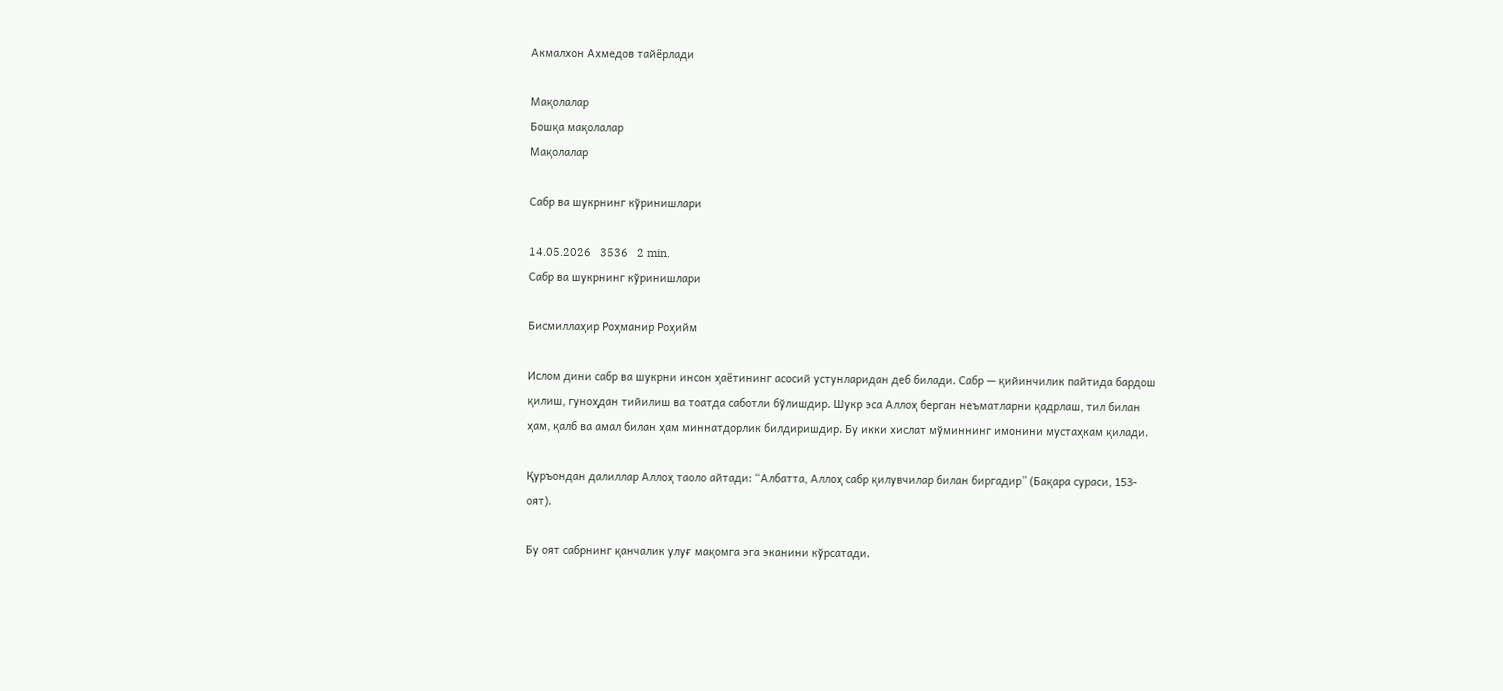Акмалхон Ахмедов тайёрлади

Мақолалар
Бошқа мақолалар
Мақолалар

Сабр ва шукрнинг кўринишлари

14.05.2026   3536   2 min.
Сабр ва шукрнинг кўринишлари

Бисмиллаҳир Роҳманир Роҳийм

Ислом дини сабр ва шукрни инсон ҳаётининг асосий устунларидан деб билади. Сабр — қийинчилик пайтида бардош қилиш, гуноҳдан тийилиш ва тоатда саботли бўлишдир. Шукр эса Аллоҳ берган неъматларни қадрлаш, тил билан ҳам, қалб ва амал билан ҳам миннатдорлик билдиришдир. Бу икки хислат мўминнинг имонини мустаҳкам қилади.

Қуръондан далиллар Аллоҳ таоло айтади: “Албатта, Аллоҳ сабр қилувчилар билан биргадир” (Бақара сураси, 153-оят).

Бу оят сабрнинг қанчалик улуғ мақомга эга эканини кўрсатади.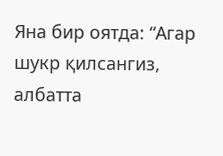Яна бир оятда: “Агар шукр қилсангиз, албатта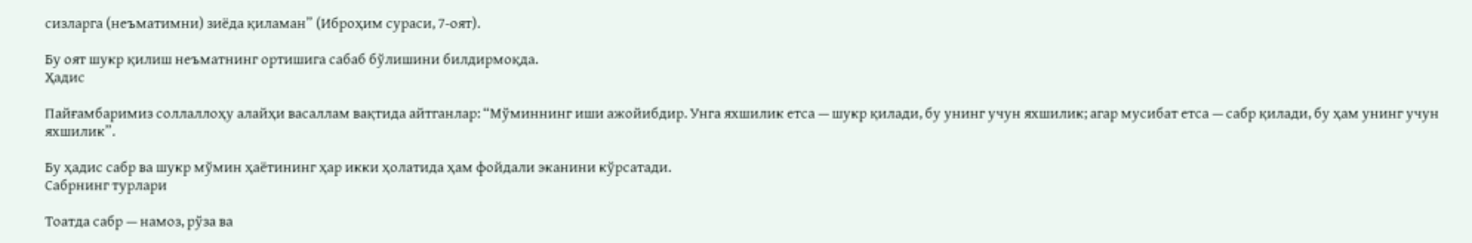сизларга (неъматимни) зиёда қиламан” (Иброҳим сураси, 7-оят).

Бу оят шукр қилиш неъматнинг ортишига сабаб бўлишини билдирмоқда.
Ҳадис

Пайғамбаримиз соллаллоҳу алайҳи васаллам вақтида айтганлар: “Мўминнинг иши ажойибдир. Унга яхшилик етса — шукр қилади, бу унинг учун яхшилик; агар мусибат етса — сабр қилади, бу ҳам унинг учун яхшилик”.

Бу ҳадис сабр ва шукр мўмин ҳаётининг ҳар икки ҳолатида ҳам фойдали эканини кўрсатади.
Сабрнинг турлари

Тоатда сабр — намоз, рўза ва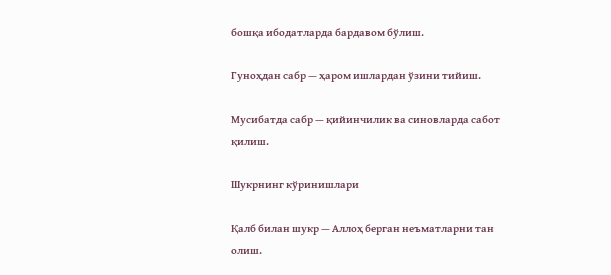бошқа ибодатларда бардавом бўлиш.

Гуноҳдан сабр — ҳаром ишлардан ўзини тийиш.

Мусибатда сабр — қийинчилик ва синовларда сабот қилиш.

Шукрнинг кўринишлари

Қалб билан шукр — Аллоҳ берган неъматларни тан олиш.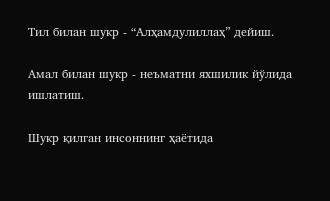Тил билан шукр - “Алҳамдулиллаҳ” дейиш.

Амал билан шукр - неъматни яхшилик йўлида ишлатиш.

Шукр қилган инсоннинг ҳаётида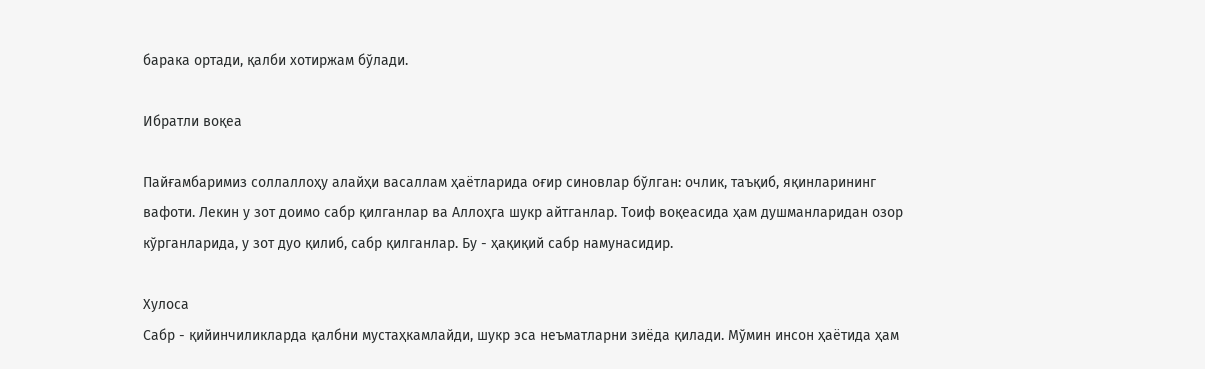барака ортади, қалби хотиржам бўлади.

Ибратли воқеа

Пайғамбаримиз соллаллоҳу алайҳи васаллам ҳаётларида оғир синовлар бўлган: очлик, таъқиб, яқинларининг вафоти. Лекин у зот доимо сабр қилганлар ва Аллоҳга шукр айтганлар. Тоиф воқеасида ҳам душманларидан озор кўрганларида, у зот дуо қилиб, сабр қилганлар. Бу - ҳақиқий сабр намунасидир.

Хулоса
Сабр - қийинчиликларда қалбни мустаҳкамлайди, шукр эса неъматларни зиёда қилади. Мўмин инсон ҳаётида ҳам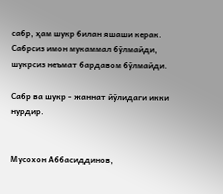сабр, ҳам шукр билан яшаши керак. Сабрсиз имон мукаммал бўлмайди, шукрсиз неъмат бардавом бўлмайди.

Сабр ва шукр - жаннат йўлидаги икки нурдир.


Мусохон Аббасиддинов,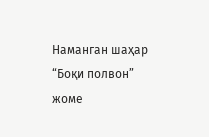Наманган шаҳар “Боқи полвон” жоме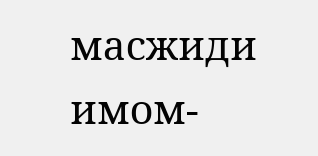масжиди имом-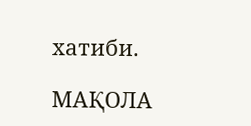хатиби.

МАҚОЛА